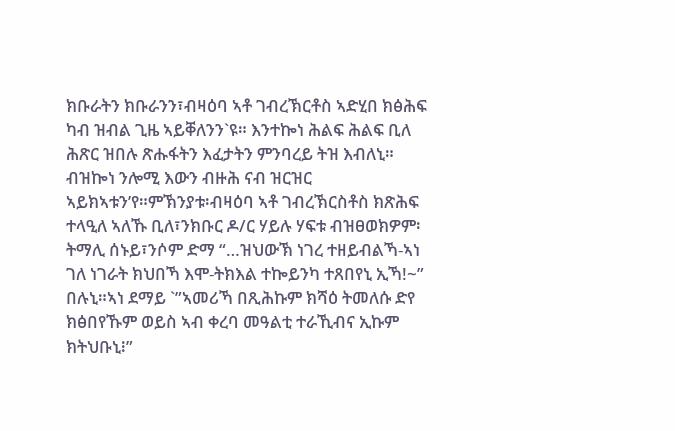ክቡራትን ክቡራንን፣ብዛዕባ ኣቶ ገብረኽርቶስ ኣድሂበ ክፅሕፍ ካብ ዝብል ጊዜ ኣይቐለንን`ዩ። እንተኰነ ሕልፍ ሕልፍ ቢለ ሕጽር ዝበሉ ጽሑፋትን እፈታትን ምንባረይ ትዝ እብለኒ።
ብዝኰነ ንሎሚ እውን ብዙሕ ናብ ዝርዝር ኣይክኣቱን’የ።ምኽንያቱ፡ብዛዕባ ኣቶ ገብረኽርስቶስ ክጽሕፍ ተላዒለ ኣለኹ ቢለ፣ንክቡር ዶ/ር ሃይሉ ሃፍቱ ብዝፀወክዎም፡ትማሊ ሰኑይ፣ንሶም ድማ “…ዝህውኽ ነገረ ተዘይብልኻ-ኣነ ገለ ነገራት ክህበኻ እሞ-ትክእል ተኰይንካ ተጸበየኒ ኢኻ!~” በሉኒ።ኣነ ደማይ `”ኣመሪኻ በጺሕኩም ክሻዕ ትመለሱ ድየ ክፅበየኹም ወይስ ኣብ ቀረባ መዓልቲ ተራኺብና ኢኩም ክትህቡኒ፧”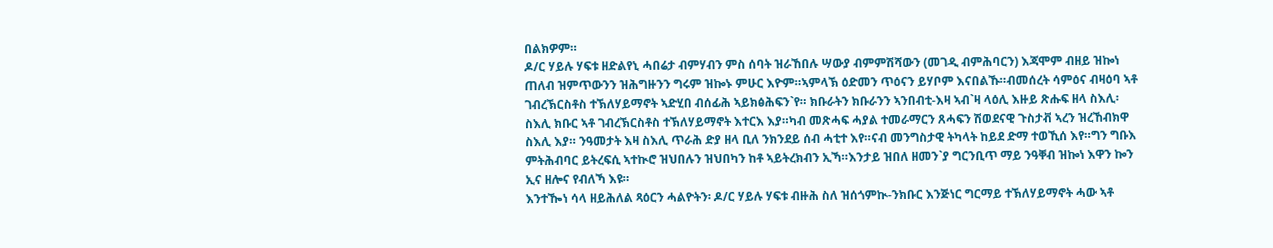በልክዎም።
ዶ/ር ሃይሉ ሃፍቱ ዘድልየኒ ሓበሬታ ብምሃብን ምስ ሰባት ዝራኸበሉ ሣውያ ብምምሽሻውን (መገዲ ብምሕባርን) እጃሞም ብዘይ ዝኰነ ጠለብ ዝምጥውንን ዝሕግዙንን ግሩም ዝኰኑ ምሁር እዮም።ኣምላኽ ዕድመን ጥዕናን ይሃቦም እናበልኹ።ብመሰረት ሳምዕና ብዛዕባ ኣቶ ገብረኽርስቶስ ተኽለሃይማኖት ኣድሂበ ብሰፊሕ ኣይክፅሕፍን`የ። ክቡራትን ክቡራንን ኣንበብቲ-እዛ ኣብ`ዛ ላዕሊ እዙይ ጽሑፍ ዘላ ስእሊ፡ስእሊ ክቡር ኣቶ ገብረኽርስቶስ ተኽለሃይማኖት እተርእ እያ።ካብ መጽሓፍ ሓያል ተመራማርን ጸሓፍን ሽወደናዊ ጉስታቭ ኣረን ዝረኸብክዋ ስእሊ እያ። ንዓመታት እዛ ስእሊ ጥራሕ ድያ ዘላ ቢለ ንክንደይ ሰብ ሓቲተ እየ።ናብ መንግስታዊ ትካላት ከይደ ድማ ተወኺሰ እየ።ግን ግቡእ ምትሕብባር ይትረፍሲ ኣተኲሮ ዝህበሉን ዝህበካን ከቶ ኣይትረክብን ኢኻ።እንታይ ዝበለ ዘመን`ያ ግርንቢጥ ማይ ንዓቐብ ዝኰነ እዋን ኰን ኢና ዘሎና የብለኻ እዩ።
እንተዀነ ሳላ ዘይሕለል ጻዕርን ሓልዮትን፡ ዶ/ር ሃይሉ ሃፍቱ ብዙሕ ስለ ዝሰጎምኲ-ንክቡር እንጅነር ግርማይ ተኽለሃይማኖት ሓው ኣቶ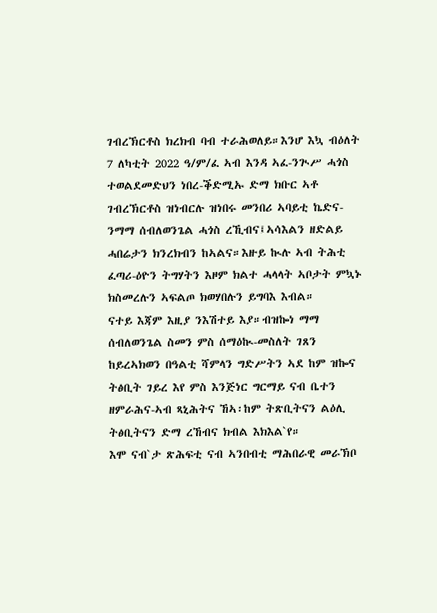ገብረኽርቶስ ክረክብ ባብ ተራሕወለይ።እንሆ እኳ ብዕለት 7 ለካቲት 2022 ዓ/ም/ፈ ኣብ እንዳ ኣፈ-ንጒሥ ሓጎስ ተወልደመድህን ነበረ-ቕድሚኡ ድማ ክቡር ኣቶ ገብረኽርቶስ ዝነብርሉ ዝነበሩ መንበሪ ኣባይቲ ኬድና-ንማማ ሰብለወንጌል ሓጎስ ረኺብና፤ኣሳእልን ዘድልይ ሓበሬታን ክንረክብን ከኣልና።እዙይ ኲሉ ኣብ ትሕቲ ፈጣሪ-ዕዮን ትግሃትን እዞም ክልተ ሓላላት ኣቦታት ምኳኑ ክስመረሉን ኣፍልጦ ክወሃበሉን ይግባእ እብል።
ናተይ እጃም እዚያ ንእሽተይ እያ።ብዝኰነ ማማ ሰብለወንጌል ስመን ምስ ሰማዕኲ-መስለት ገጸን ከይረኣክወን በዓልቲ ሻምላን ግድሥትን ኣደ ከም ዝኰና ትፅቢት ገይረ እየ ምስ እንጅነር ግርማይ ናብ ቤተን ዘምራሕና-ኣብ ጻኒሕትና ኸኣ፡ከም ትጽቢትናን ልዕሊ ትፅቢትናን ድማ ረኸብና ክብል እክእል`የ።
እሞ ናብ`ታ ጽሕፍቲ ናብ ኣንበብቲ ማሕበራዊ መራኽቦ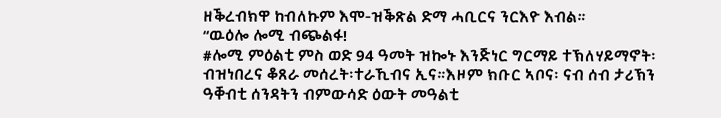ዘቕረብክዋ ከብለኩም እሞ-ዝቕጽል ድማ ሓቢርና ንርእዮ እብል።
“ዉዕሎ ሎሚ ብጭልፋ!
#ሎሚ ምዕልቲ ምስ ወድ 94 ዓመት ዝኰኑ እንጅነር ግርማይ ተኽለሃይማኖት፡ ብዝነበረና ቆጸራ መሰረት፡ተራኺብና ኢና።እዞም ክቡር ኣቦና፡ ናብ ሰብ ታሪኽን ዓቐብቲ ሰንዳትን ብምውሳድ ዕውት መዓልቲ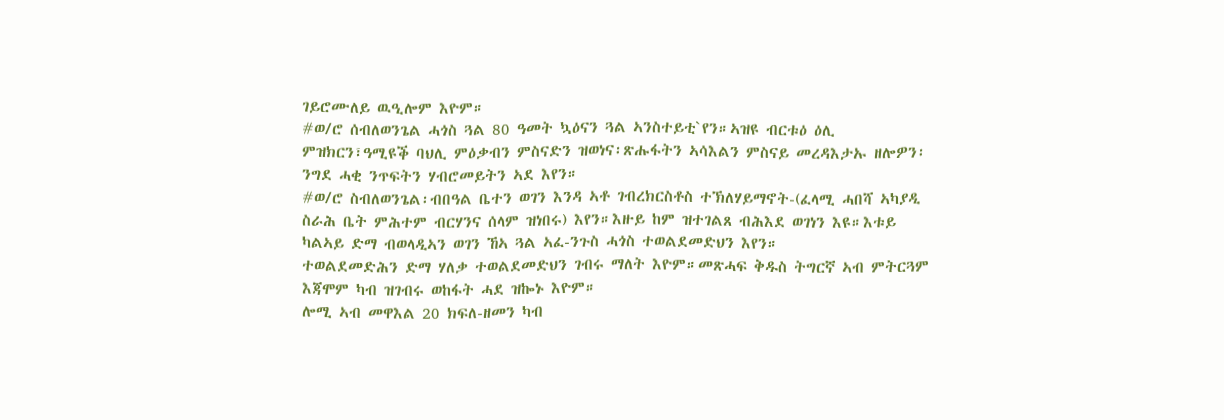ገይሮሙለይ ዉዒሎም እዮም።
#ወ/ሮ ሰብለወንጌል ሓጎስ ጓል 80 ዓመት ኳዕናን ጓል ኣንስተይቲ`የን።ኣዝዩ ብርቱዕ ዕሊ ምዝክርን፣ዓሚዩቕ ባህሊ ምዕቃብን ምስናድን ዝወነና፡ጽሑፋትን ኣሳእልን ምስናይ መረዳእታኡ ዘሎዎን፡ንግደ ሓቂ ንጥፍትን ሃብሮመይትን ኣደ እየን።
#ወ/ሮ ስብለወንጌል፡ብበዓል ቤተን ወገን እንዳ ኣቶ ገብረክርስቶስ ተኽለሃይማኖት-(ፈላሚ ሓበሻ ኣካያዲ ስራሕ ቤት ምሕተም ብርሃንና ሰላም ዝነበሩ) እየን።እዙይ ከም ዝተገልጸ ብሕእደ ወገነን እዩ።እቱይ ካልኣይ ድማ ብወላዲኣን ወገን ኸኣ ጓል ኣፈ-ንጉስ ሓጎስ ተወልደመድህን እየን።
ተወልደመድሕን ድማ ሃለቃ ተወልደመድህን ገብሩ ማለት እዮም።መጽሓፍ ቅዱስ ትግርኛ ኣብ ምትርጓም እጃሞም ካብ ዝገብሩ ወከፋት ሓደ ዝኰኑ እዮም።
ሎሚ ኣብ መዋእል 20 ክፍለ-ዘመን ካብ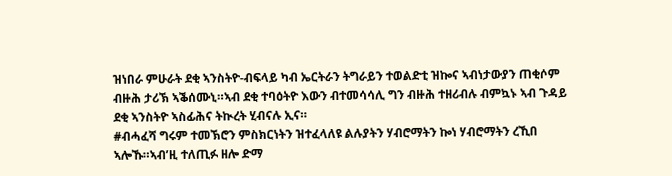ዝነበራ ምሁራት ደቂ ኣንስትዮ-ብፍላይ ካብ ኤርትራን ትግራይን ተወልድቲ ዝኰና ኣብነታውያን ጠቂሶም ብዙሕ ታሪኽ ኣቕሰሙኒ።ኣብ ደቂ ተባዕትዮ እውን ብተመሳሳሊ ግን ብዙሕ ተዘሪብሉ ብምኳኑ ኣብ ጉዳይ ደቂ ኣንስትዮ ኣስፊሕና ትኲረት ሂብናሉ ኢና።
#ብሓፈሻ ግሩም ተመኽሮን ምስክርነትን ዝተፈላለዩ ልሉያትን ሃብሮማትን ኰነ ሃብሮማትን ረኺበ ኣሎኹ።ኣብ’ዚ ተለጢፉ ዘሎ ድማ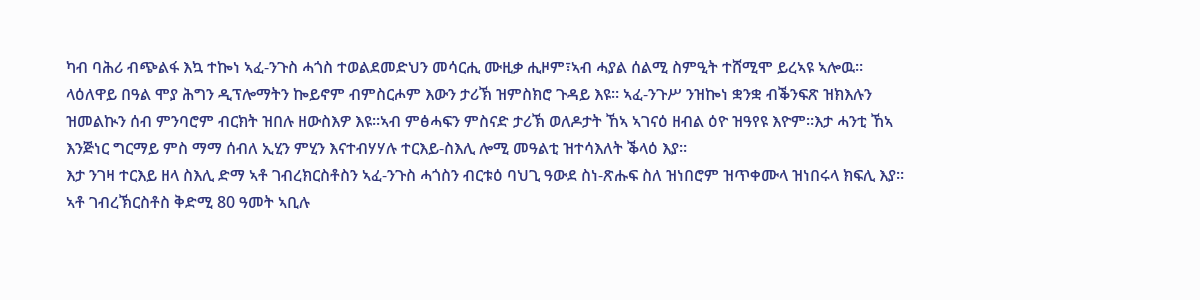ካብ ባሕሪ ብጭልፋ እኳ ተኰነ ኣፈ-ንጉስ ሓጎስ ተወልደመድህን መሳርሒ ሙዚቃ ሒዞም፣ኣብ ሓያል ሰልሚ ስምዒት ተሸሚሞ ይረኣዩ ኣሎዉ። ላዕለዋይ በዓል ሞያ ሕግን ዲፕሎማትን ኰይኖም ብምስርሖም እውን ታሪኽ ዝምስክሮ ጉዳይ እዩ። ኣፈ-ንጉሥ ንዝኰነ ቋንቋ ብቕንፍጽ ዝክእሉን ዝመልኲን ሰብ ምንባሮም ብርክት ዝበሉ ዘውስእዎ እዩ።ኣብ ምፅሓፍን ምስናድ ታሪኽ ወለዶታት ኸኣ ኣገናዕ ዘብል ዕዮ ዝዓየዩ እዮም።እታ ሓንቲ ኸኣ እንጅነር ግርማይ ምስ ማማ ሰብለ ኢሂን ምሂን እናተብሃሃሉ ተርእይ-ስእሊ ሎሚ መዓልቲ ዝተሳእለት ቕላዕ እያ።
እታ ንገዛ ተርእይ ዘላ ስእሊ ድማ ኣቶ ገብረክርስቶስን ኣፈ-ንጉስ ሓጎስን ብርቱዕ ባህጊ ዓውደ ስነ-ጽሑፍ ስለ ዝነበሮም ዝጥቀሙላ ዝነበሩላ ክፍሊ እያ።
ኣቶ ገብረኽርስቶስ ቅድሚ 80 ዓመት ኣቢሉ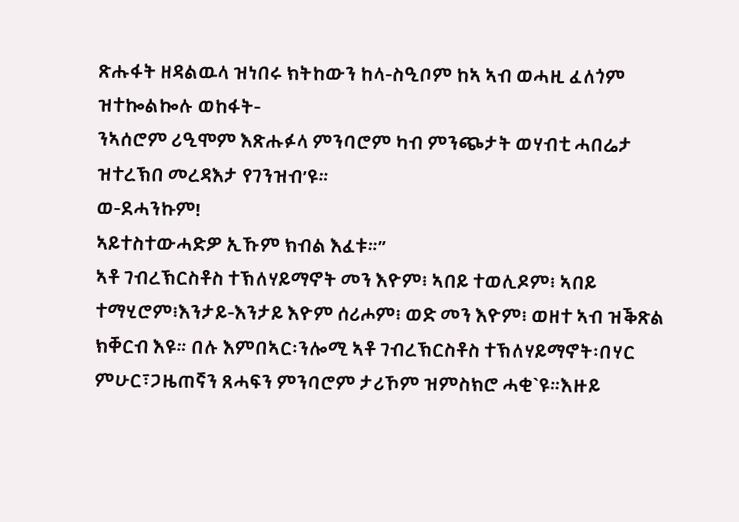ጽሑፋት ዘዳልዉላ ዝነበሩ ክትከውን ከላ-ስዒቦም ከኣ ኣብ ወሓዚ ፈለጎም ዝተኰልኰሉ ወከፋት-
ንኣሰሮም ሪዒሞም እጽሑፉላ ምንባሮም ካብ ምንጭታት ወሃብቲ ሓበሬታ ዝተረኽበ መረዳእታ የገንዝብ’ዩ።
ወ-ደሓንኩም!
ኣይተስተውሓድዎ ኢኹም ክብል እፈቱ።”
ኣቶ ገብረኽርስቶስ ተኽለሃይማኖት መን እዮም፧ ኣበይ ተወሊዶም፧ ኣበይ ተማሂሮም፧እንታይ-እንታይ እዮም ሰሪሖም፧ ወድ መን እዮም፧ ወዘተ ኣብ ዝቕጽል ክቐርብ እዩ። በሉ እምበኣር፡ንሎሚ ኣቶ ገብረኽርስቶስ ተኽለሃይማኖት፡በሃር ምሁር፣ጋዜጠኛን ጸሓፍን ምንባሮም ታሪኾም ዝምስክሮ ሓቂ`ዩ።እዙይ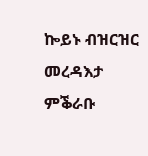ኰይኑ ብዝርዝር መረዳእታ ምቕራቡ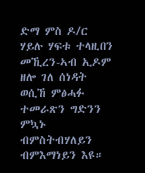ድማ ምስ ዶ/ር ሃይሉ ሃፍቱ ተላዚበን መኺረን-ኣብ ኢዶም ዘሎ ገለ ሰነዳት ወሲኸ ምፅሓፉ ተመራጽን ግድንን ምኳኑ ብምስትብሃለይን ብምእማነይን እዩ።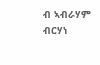ብ ኣብራሃም ብርሃነ